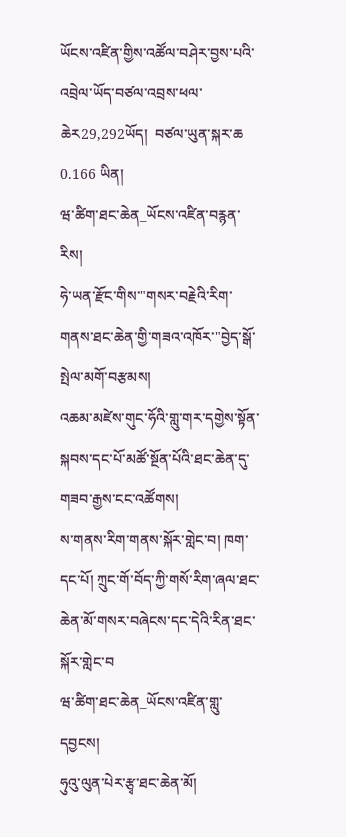ཡོངས་འཛིན་གྱིས་འཚོལ་བཤེར་བྱས་པའི་འབྲེལ་ཡོད་བཙལ་འབྲས་ཕལ་ཆེར29,292ཡོད།  བཙལ་ཡུན་སྐར་ཆ 0.166 ཡིན།
ཝ་ཚིག་ཐང་ཆེན_ཡོངས་འཛིན་བརྙན་རིས།
ཧེ་ཡན་རྫོང་གིས་"གསར་བརྗེའི་རིག་གནས་ཐང་ཆེན་གྱི་གཟའ་འཁོར་"བྱེད་སྒོ་སྤེལ་མགོ་བརྩམས།
འཆམ་མཛེས་གུང་ཧོའི་གླུ་གར་དགྱེས་སྟོན་སྐབས་དང་པོ་མཚོ་སྔོན་པོའི་ཐང་ཆེན་དུ་གཟབ་རྒྱས་ངང་འཚོགས།
ས་གནས་རིག་གནས་སྐོར་གླེང་བ། ཁག་དང་པོ། ཀྲུང་གོ་བོད་ཀྱི་གསོ་རིག་ཞལ་ཐང་ཆེན་མོ་གསར་བཞེངས་དང་དེའི་རིན་ཐང་སྐོར་གླེང་བ
ཝ་ཚིག་ཐང་ཆེན_ཡོངས་འཛིན་གླུ་དབྱངས།
ཧུའུ་ལུན་པེར་རྩྭ་ཐང་ཆེན་མོ།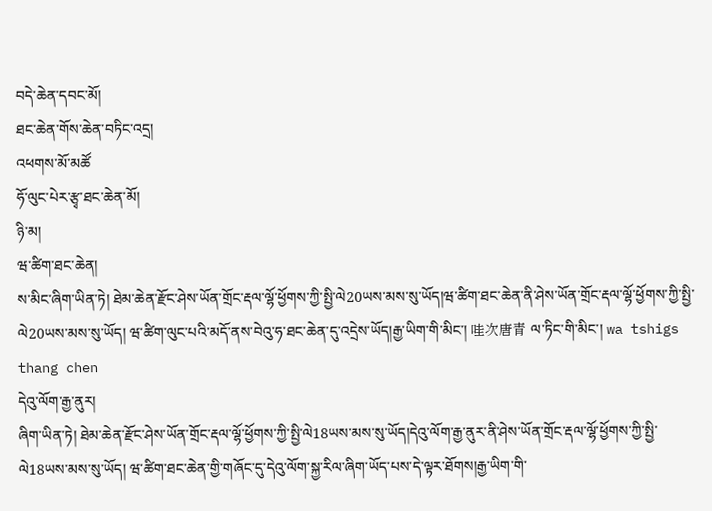བདེ་ཆེན་དབང་མོ།
ཐང་ཆེན་གོས་ཆེན་བཏིང་འདྲ།
འཕགས་མོ་མཚོ
ཧོ་ལུང་པེར་རྩྭ་ཐང་ཆེན་མོ།
ཉི་མ།
ཝ་ཚིག་ཐང་ཆེན།
ས་མིང་ཞིག་ཡིན་ཏེ། ཐེམ་ཆེན་རྫོང་ཤེས་ཡོན་གྲོང་རྡལ་ལྷོ་ཕྱོགས་ཀྱི་སྤྱི་ལེ20ཡས་མས་སུ་ཡོད།ཝ་ཚིག་ཐང་ཆེན་ནི་ཤེས་ཡོན་གྲོང་རྡལ་ལྷོ་ཕྱོགས་ཀྱི་སྤྱི་ལེ20ཡས་མས་སུ་ཡོད། ཝ་ཚིག་ལུང་པའི་མདོ་ནས་བེའུ་ཧ་ཐང་ཆེན་དུ་འདྲེས་ཡོད།རྒྱ་ཡིག་གི་མིང་། 哇次唐青 ལ་ཏིང་གི་མིང་། wa tshigs thang chen
དེའུ་ལོག་རྒྱ་ནུར།
ཞིག་ཡིན་ཏེ། ཐེམ་ཆེན་རྫོང་ཤེས་ཡོན་གྲོང་རྡལ་ལྷོ་ཕྱོགས་ཀྱི་སྤྱི་ལེ18ཡས་མས་སུ་ཡོད།དེའུ་ལོག་རྒྱ་ནུར་ནི་ཤེས་ཡོན་གྲོང་རྡལ་ལྷོ་ཕྱོགས་ཀྱི་སྤྱི་ལེ18ཡས་མས་སུ་ཡོད། ཝ་ཚིག་ཐང་ཆེན་གྱི་གཞོང་དུ་དེའུ་ལོག་སྐྱ་རིལ་ཞིག་ཡོད་པས་དེ་ལྟར་ཐོགས།རྒྱ་ཡིག་གི་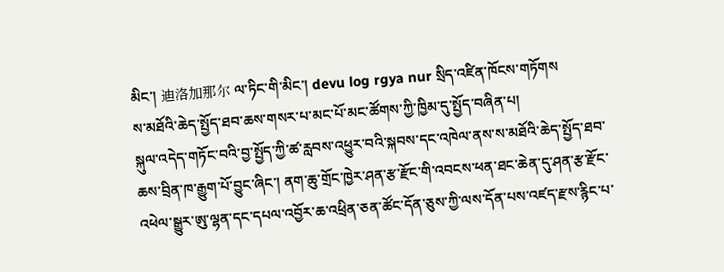མིང་། 迪洛加那尔 ལ་ཏིང་གི་མིང་། devu log rgya nur སྲིད་འཛིན་ཁོངས་གཏོགས
ས་མཐོའི་ཆེད་སྤྱོད་ཐབ་ཆས་གསར་པ་མང་པོ་མང་ཚོགས་ཀྱི་ཁྱིམ་དུ་སྤྱོད་བཞིན་པ།
སྐུལ་འདེད་གཏོང་བའི་བྱ་སྤྱོད་ཀྱི་ཚ་རླབས་འཕྱུར་བའི་སྐབས་དང་འཁེལ་ནས་ས་མཐོའི་ཆེད་སྤྱོད་ཐབ་ཆས་བྲིན་ཁ་རྒྱུག་པོ་བྱུང་ཞིང་། ནག་ཆུ་གྲོང་ཁྱེར་ཤན་རྩ་རྫོང་གི་འབངས་ཕན་ཐང་ཆེན་དུ་ཤན་རྩ་རྫོང་འཕེལ་སྒྱུར་ཨུ་ལྷན་དང་དཔལ་འབྱོར་ཆ་འཕྲིན་ཅན་ཚོང་དོན་ཅུས་ཀྱི་ལས་དོན་པས་འཛད་རྫས་རྙིང་པ་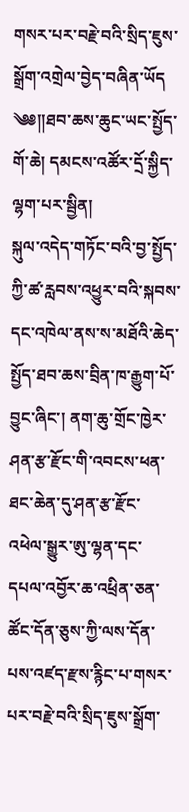གསར་པར་བརྗེ་བའི་སྲིད་ཇུས་སྒྲོག་འགྲེལ་བྱེད་བཞིན་ཡོད
༄༅།།ཐབ་ཆས་ཆུང་ཡང་སྤྱོད་གོ་ཆེ། དམངས་འཚོར་དྲོ་སྐྱིད་ལྷག་པར་སྦྱིན།
སྐུལ་འདེད་གཏོང་བའི་བྱ་སྤྱོད་ཀྱི་ཚ་རླབས་འཕྱུར་བའི་སྐབས་དང་འཁེལ་ནས་ས་མཐོའི་ཆེད་སྤྱོད་ཐབ་ཆས་བྲིན་ཁ་རྒྱུག་པོ་བྱུང་ཞིང་། ནག་ཆུ་གྲོང་ཁྱེར་ཤན་རྩ་རྫོང་གི་འབངས་ཕན་ཐང་ཆེན་དུ་ཤན་རྩ་རྫོང་འཕེལ་སྒྱུར་ཨུ་ལྷན་དང་དཔལ་འབྱོར་ཆ་འཕྲིན་ཅན་ཚོང་དོན་ཅུས་ཀྱི་ལས་དོན་པས་འཛད་རྫས་རྙིང་པ་གསར་པར་བརྗེ་བའི་སྲིད་ཇུས་སྒྲོག་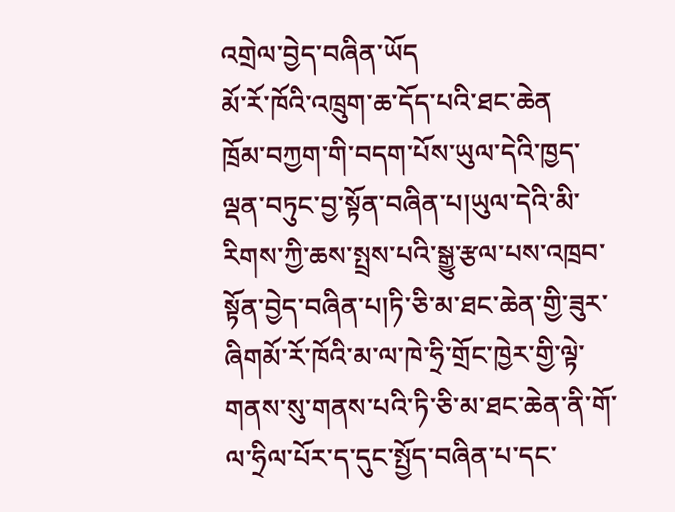འགྲེལ་བྱེད་བཞིན་ཡོད
མོ་རོ་ཁོའི་འཁྲུག་ཆ་དོད་པའི་ཐང་ཆེན
ཁྲོམ་བཀྱག་གི་བདག་པོས་ཡུལ་དེའི་ཁྱད་ལྡན་བཏུང་བྱ་སྟོན་བཞིན་པ།ཡུལ་དེའི་མི་རིགས་ཀྱི་ཆས་སྤྲས་པའི་སྒྱུ་རྩལ་པས་འཁྲབ་སྟོན་བྱེད་བཞིན་པ།ཏི་ཅི་མ་ཐང་ཆེན་གྱི་ཟུར་ཞིགམོ་རོ་ཁོའི་མ་ལ་ཁེ་ཧྲི་གྲོང་ཁྱེར་གྱི་ལྟེ་གནས་སུ་གནས་པའི་ཏི་ཅི་མ་ཐང་ཆེན་ནི་གོ་ལ་ཧྲིལ་པོར་ད་དུང་སྤྱོད་བཞིན་པ་དང་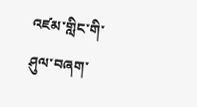འཛམ་གླིང་གི་ཤུལ་བཞག་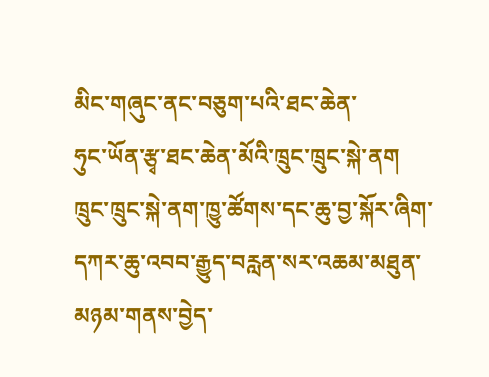མིང་གཞུང་ནང་བཅུག་པའི་ཐང་ཆེན་
ཧུང་ཡོན་རྩྭ་ཐང་ཆེན་མོའི་ཁྲུང་ཁྲུང་སྐེ་ནག
ཁྲུང་ཁྲུང་སྐེ་ནག་ཁྱུ་ཚོགས་དང་ཆུ་བྱ་སྐོར་ཞིག་དཀར་ཆུ་འབབ་རྒྱུད་བརླན་སར་འཆམ་མཐུན་མཉམ་གནས་བྱེད་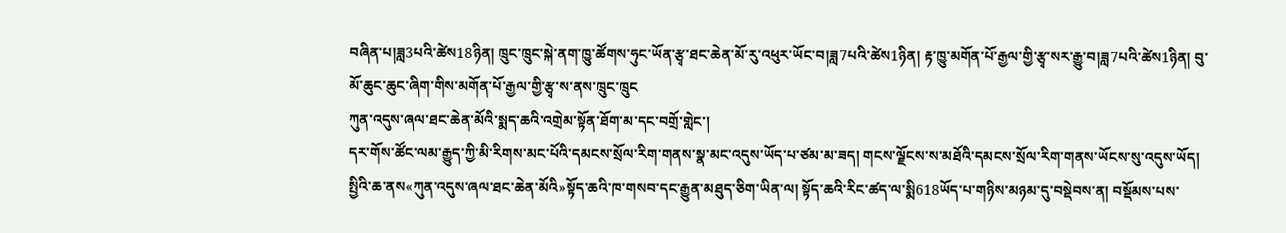བཞིན་པ།ཟླ3པའི་ཚེས18ཉིན། ཁྲུང་ཁྲུང་སྐེ་ནག་ཁྱུ་ཚོགས་ཧུང་ཡོན་རྩྭ་ཐང་ཆེན་མོ་རུ་འཕུར་ཡོང་བ།ཟླ7པའི་ཚེས1ཉིན། རྟ་ཁྱུ་མགོན་པོ་རྒྱལ་གྱི་རྩྭ་སར་རྒྱུ་བ།ཟླ7པའི་ཚེས1ཉིན། བུ་མོ་ཆུང་ཆུང་ཞིག་གིས་མགོན་པོ་རྒྱལ་གྱི་རྩྭ་ས་ནས་ཁྲུང་ཁྲུང
ཀུན་འདུས་ཞལ་ཐང་ཆེན་མོའི་སྨད་ཆའི་འགྲེམ་སྟོན་ཐོག་མ་དང་བགྲོ་གླེང་།
དར་གོས་ཚོང་ལམ་རྒྱུད་ཀྱི་མི་རིགས་མང་པོའི་དམངས་སྲོལ་རིག་གནས་སྣ་མང་འདུས་ཡོད་པ་ཙམ་མ་ཟད། གངས་ལྗོངས་ས་མཐོའི་དམངས་སྲོལ་རིག་གནས་ཡོངས་སུ་འདུས་ཡོད། སྤྱིའི་ཆ་ནས«ཀུན་འདུས་ཞལ་ཐང་ཆེན་མོའི»སྟོད་ཆའི་ཁ་གསབ་དང་རྒྱུན་མཐུད་ཅིག་ཡིན་ལ། སྟོད་ཆའི་རིང་ཚད་ལ་སྨི618ཡོད་པ་གཉིས་མཉམ་དུ་བསྡེབས་ན། བསྡོམས་པས་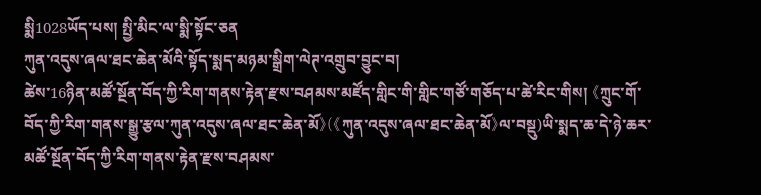སྨི1028ཡོད་པས། སྤྱི་མིང་ལ་སྨི་སྟོང་ཅན
ཀུན་འདུས་ཞལ་ཐང་ཆེན་མོའི་སྟོད་སྨད་མཉམ་སྒྲིག་ལེཊ་འགྲུབ་བྱུང་བ།
ཚེས་16ཉིན་མཚོ་སྔོན་བོད་ཀྱི་རིག་གནས་རྟེན་རྫས་བཤམས་མཛོད་གླིང་གི་གླིང་གཙོ་གཅོད་པ་ཚེ་རིང་གིས། 《ཀྲུང་གོ་བོད་ཀྱི་རིག་གནས་སྒྱུ་རྩལ་ཀུན་འདུས་ཞལ་ཐང་ཆེན་མོ》(《ཀུན་འདུས་ཞལ་ཐང་ཆེན་མོ》ལ་བསྡུ)ཡི་སྨད་ཆ་དེ་ཉེ་ཆར་མཚོ་སྔོན་བོད་ཀྱི་རིག་གནས་རྟེན་རྫས་བཤམས་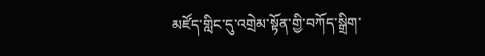མཛོད་གླིང་དུ་འགྲེམ་སྟོན་གྱི་བཀོད་སྒྲིག་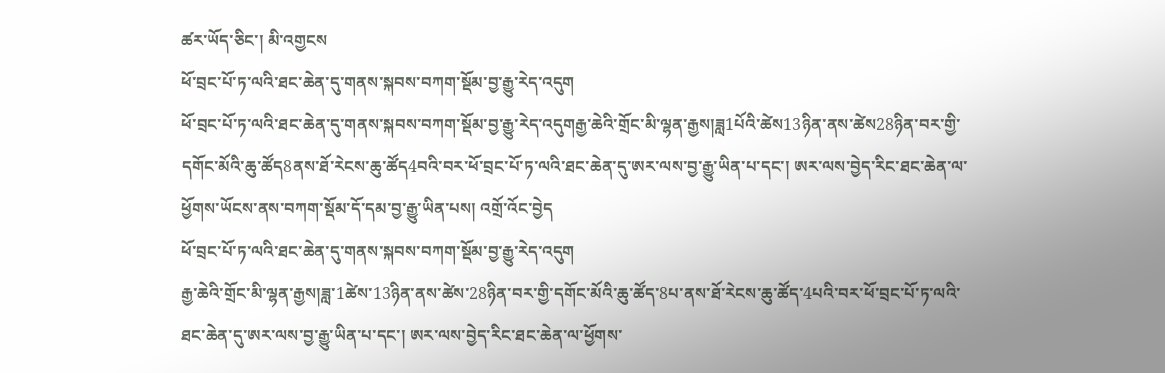ཚར་ཡོད་ཅིང་། མི་འགྱངས
ཕོ་བྲང་པོ་ཏ་ལའི་ཐང་ཆེན་དུ་གནས་སྐབས་བཀག་སྡོམ་བྱ་རྒྱུ་རེད་འདུག
ཕོ་བྲང་པོ་ཏ་ལའི་ཐང་ཆེན་དུ་གནས་སྐབས་བཀག་སྡོམ་བྱ་རྒྱུ་རེད་འདུགརྒྱ་ཆེའི་གྲོང་མི་ལྷན་རྒྱས།ཟླ1པོའི་ཚེས13ཉིན་ནས་ཚེས28ཉིན་བར་གྱི་དགོང་མོའི་ཆུ་ཚོད8ནས་ཐོ་རེངས་ཆུ་ཚོད4བའི་བར་ཕོ་བྲང་པོ་ཏ་ལའི་ཐང་ཆེན་དུ་ཨར་ལས་བྱ་རྒྱུ་ཡིན་པ་དང་། ཨར་ལས་བྱེད་རིང་ཐང་ཆེན་ལ་ཕྱོགས་ཡོངས་ནས་བཀག་སྡོམ་དོ་དམ་བྱ་རྒྱུ་ཡིན་པས། འགྲོ་འོང་བྱེད
ཕོ་བྲང་པོ་ཏ་ལའི་ཐང་ཆེན་དུ་གནས་སྐབས་བཀག་སྡོམ་བྱ་རྒྱུ་རེད་འདུག
རྒྱ་ཆེའི་གྲོང་མི་ལྷན་རྒྱས།ཟླ་1ཚེས་13ཉིན་ནས་ཚེས་28ཉིན་བར་གྱི་དགོང་མོའི་ཆུ་ཚོད་8པ་ནས་ཐོ་རེངས་ཆུ་ཚོད་4པའི་བར་ཕོ་བྲང་པོ་ཏ་ལའི་ཐང་ཆེན་དུ་ཨར་ལས་བྱ་རྒྱུ་ཡིན་པ་དང་། ཨར་ལས་བྱེད་རིང་ཐང་ཆེན་ལ་ཕྱོགས་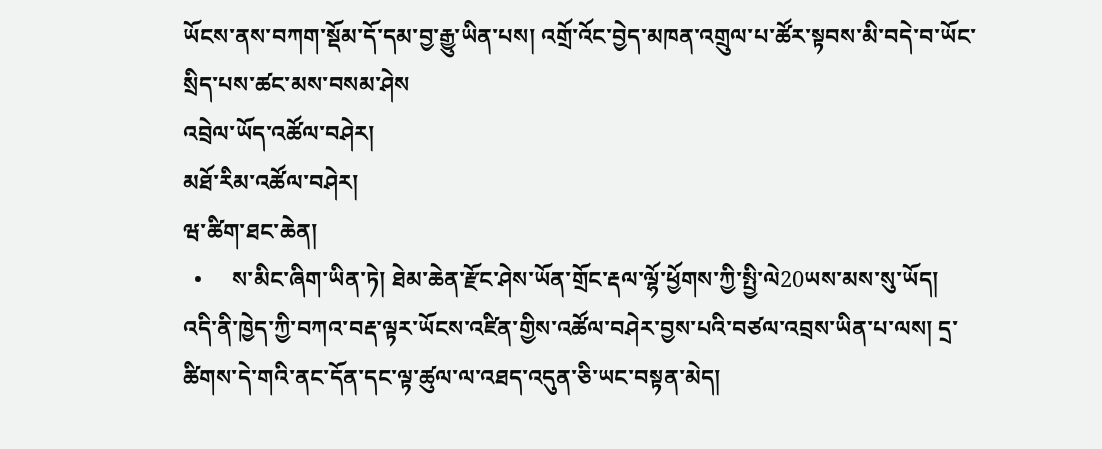ཡོངས་ནས་བཀག་སྡོམ་དོ་དམ་བྱ་རྒྱུ་ཡིན་པས། འགྲོ་འོང་བྱེད་མཁན་འགྲུལ་པ་ཚོར་སྟབས་མི་བདེ་བ་ཡོང་སྲིད་པས་ཚང་མས་བསམ་ཤེས
འབྲེལ་ཡོད་འཚོལ་བཤེར།
མཐོ་རིམ་འཚོལ་བཤེར།
ཝ་ཚིག་ཐང་ཆེན།
  •     ས་མིང་ཞིག་ཡིན་ཏེ། ཐེམ་ཆེན་རྫོང་ཤེས་ཡོན་གྲོང་རྡལ་ལྷོ་ཕྱོགས་ཀྱི་སྤྱི་ལེ20ཡས་མས་སུ་ཡོད།
འདི་ནི་ཁྱེད་ཀྱི་བཀའ་བརྡ་ལྟར་ཡོངས་འཛིན་གྱིས་འཚོལ་བཤེར་བྱས་པའི་བཙལ་འབྲས་ཡིན་པ་ལས། དྲ་ཚིགས་དེ་གའི་ནང་དོན་དང་ལྟ་ཚུལ་ལ་འཐད་འདུན་ཅི་ཡང་བསྟན་མེད།